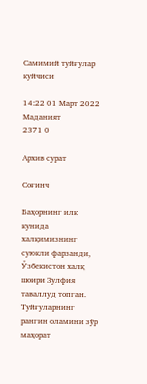Самимий туйғулар куйчиси

14:22 01 Март 2022 Маданият
2371 0

Архив сурат

Соғинч

Баҳорнинг илк кунида халқимизнинг суюкли фарзанди, Ўзбекистон халқ шоири Зулфия таваллуд топган. Туйғуларнинг рангин оламини зўр маҳорат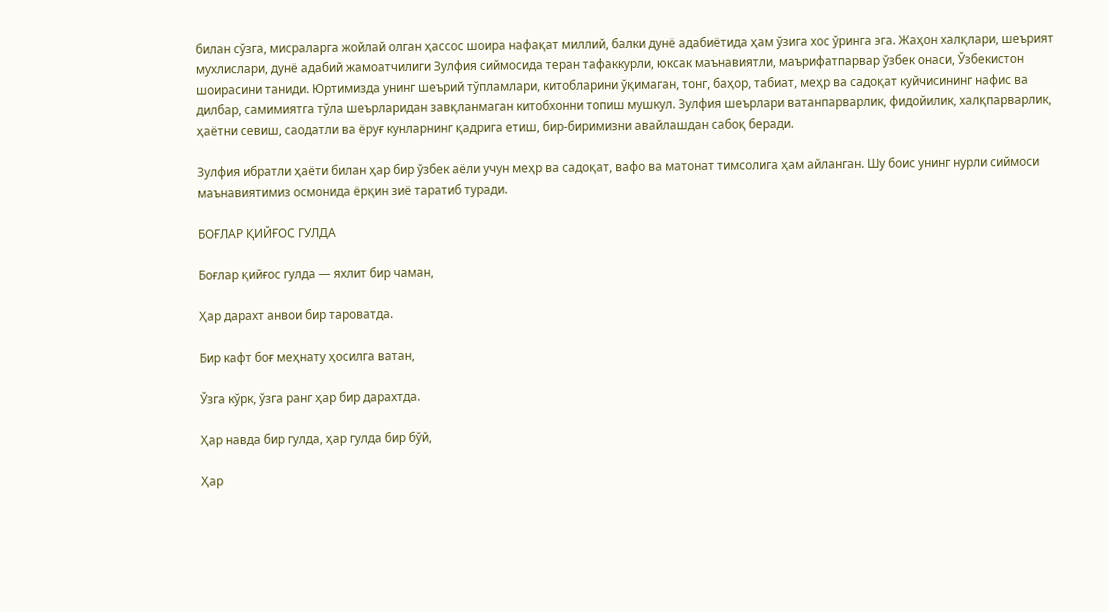билан сўзга, мисраларга жойлай олган ҳассос шоира нафақат миллий, балки дунё адабиётида ҳам ўзига хос ўринга эга. Жаҳон халқлари, шеърият мухлислари, дунё адабий жамоатчилиги Зулфия сиймосида теран тафаккурли, юксак маънавиятли, маърифатпарвар ўзбек онаси, Ўзбекистон шоирасини таниди. Юртимизда унинг шеърий тўпламлари, китобларини ўқимаган, тонг, баҳор, табиат, меҳр ва садоқат куйчисининг нафис ва дилбар, самимиятга тўла шеърларидан завқланмаган китобхонни топиш мушкул. Зулфия шеърлари ватанпарварлик, фидойилик, халқпарварлик, ҳаётни севиш, саодатли ва ёруғ кунларнинг қадрига етиш, бир-биримизни авайлашдан сабоқ беради.

Зулфия ибратли ҳаёти билан ҳар бир ўзбек аёли учун меҳр ва садоқат, вафо ва матонат тимсолига ҳам айланган. Шу боис унинг нурли сиймоси маънавиятимиз осмонида ёрқин зиё таратиб туради.

БОҒЛАР ҚИЙҒОС ГУЛДА

Боғлар қийғос гулда — яхлит бир чаман,

Ҳар дарахт анвои бир тароватда.

Бир кафт боғ меҳнату ҳосилга ватан,

Ўзга кўрк, ўзга ранг ҳар бир дарахтда.

Ҳар навда бир гулда, ҳар гулда бир бўй,

Ҳар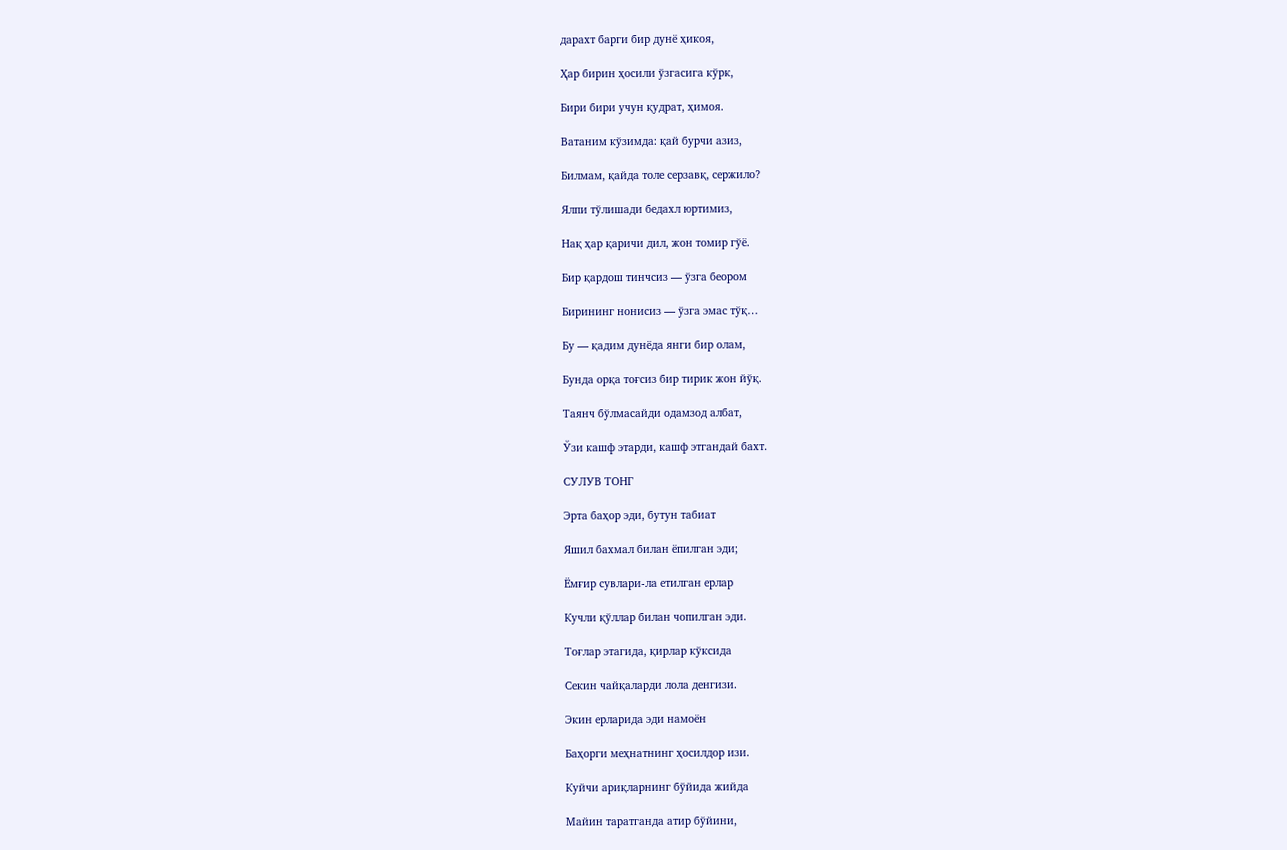дарахт барги бир дунё ҳикоя,

Ҳар бирин ҳосили ўзгасига кўрк,

Бири бири учун қудрат, ҳимоя.

Ватаним кўзимда: қай бурчи азиз,

Билмам, қайда толе серзавқ, сержило?

Ялпи тўлишади бедахл юртимиз,

Нақ ҳар қаричи дил, жон томир гўё.

Бир қардош тинчсиз — ўзга беором

Бирининг нонисиз — ўзга эмас тўқ…

Бу — қадим дунёда янги бир олам,

Бунда орқа тоғсиз бир тирик жон йўқ.

Таянч бўлмасайди одамзод албат,

Ўзи кашф этарди, кашф этгандай бахт.

СУЛУВ ТОНГ

Эрта баҳор эди, бутун табиат

Яшил бахмал билан ёпилган эди;

Ёмғир сувлари-ла етилган ерлар

Кучли қўллар билан чопилган эди.

Тоғлар этагида, қирлар кўксида

Секин чайқаларди лола денгизи.

Экин ерларида эди намоён

Баҳорги меҳнатнинг ҳосилдор изи.

Куйчи ариқларнинг бўйида жийда

Майин таратганда атир бўйини,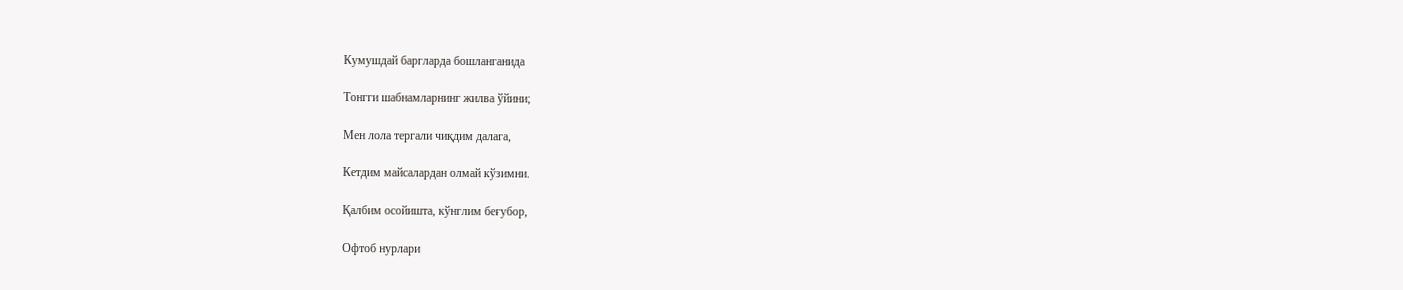Кумушдай баргларда бошланганида

Тонгги шабнамларнинг жилва ўйини;

Мен лола тергали чиқдим далага,

Кетдим майсалардан олмай кўзимни.

Қалбим осойишта, кўнглим беғубор,

Офтоб нурлари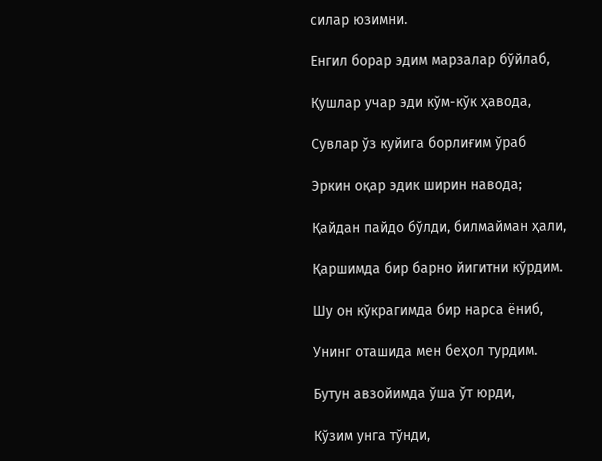силар юзимни.

Енгил борар эдим марзалар бўйлаб,

Қушлар учар эди кўм-кўк ҳавода,

Сувлар ўз куйига борлиғим ўраб

Эркин оқар эдик ширин навода;

Қайдан пайдо бўлди, билмайман ҳали,

Қаршимда бир барно йигитни кўрдим.

Шу он кўкрагимда бир нарса ёниб,

Унинг оташида мен беҳол турдим.

Бутун авзойимда ўша ўт юрди,

Кўзим унга тўнди,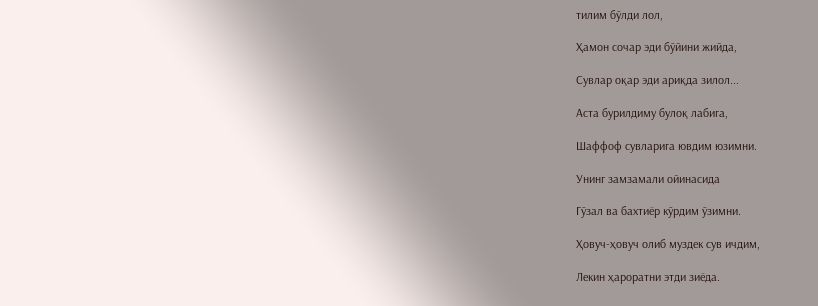тилим бўлди лол,

Ҳамон сочар эди бўйини жийда,

Сувлар оқар эди ариқда зилол...

Аста бурилдиму булоқ лабига,

Шаффоф сувларига ювдим юзимни.

Унинг замзамали ойинасида

Гўзал ва бахтиёр кўрдим ўзимни.

Ҳовуч-ҳовуч олиб муздек сув ичдим,

Лекин ҳароратни этди зиёда.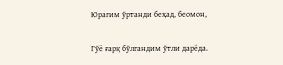Юрагим ўртанди беҳад, беомон,

Гўё ғарқ бўлгандим ўтли дарёда.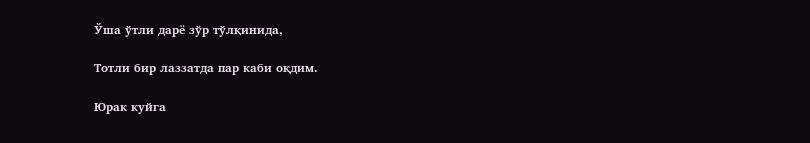Ўша ўтли дарё зўр тўлқинида,

Тотли бир лаззатда пар каби оқдим.

Юрак куйга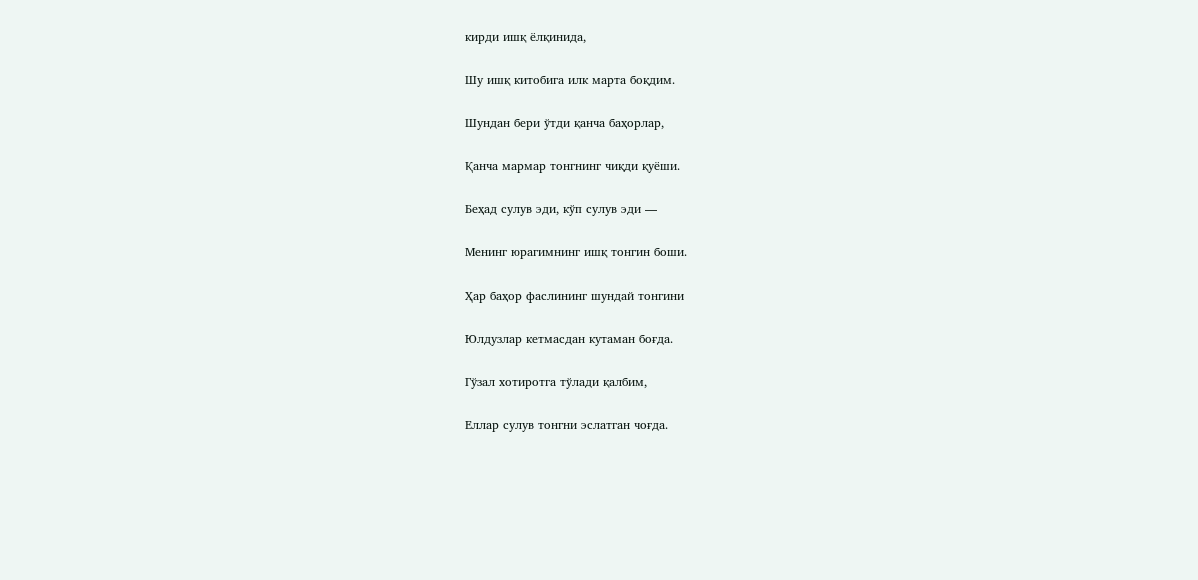кирди ишқ ёлқинида,

Шу ишқ китобига илк марта боқдим.

Шундан бери ўтди қанча баҳорлар,

Қанча мармар тонгнинг чиқди қуёши.

Беҳад сулув эди, кўп сулув эди —

Менинг юрагимнинг ишқ тонгин боши.

Ҳар баҳор фаслининг шундай тонгини

Юлдузлар кетмасдан кутаман боғда.

Гўзал хотиротга тўлади қалбим,

Еллар сулув тонгни эслатган чоғда.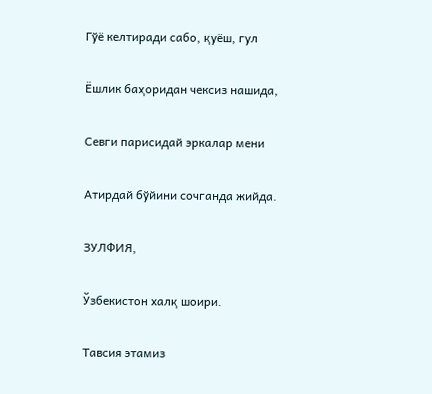Гўё келтиради сабо, қуёш, гул

Ёшлик баҳоридан чексиз нашида,

Севги парисидай эркалар мени

Атирдай бўйини сочганда жийда.

ЗУЛФИЯ,

Ўзбекистон халқ шоири.

Тавсия этамиз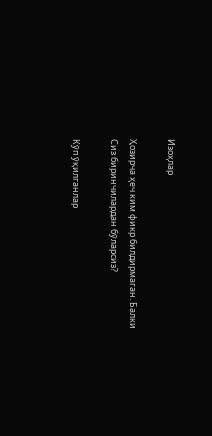Изоҳлар

Ҳозирча ҳеч ким фикр билдирмаган. Балки Сиз биринчилардан бўларсиз?

Кўп ўқилганлар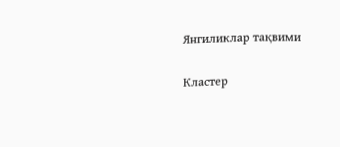Янгиликлар тақвими

Кластер